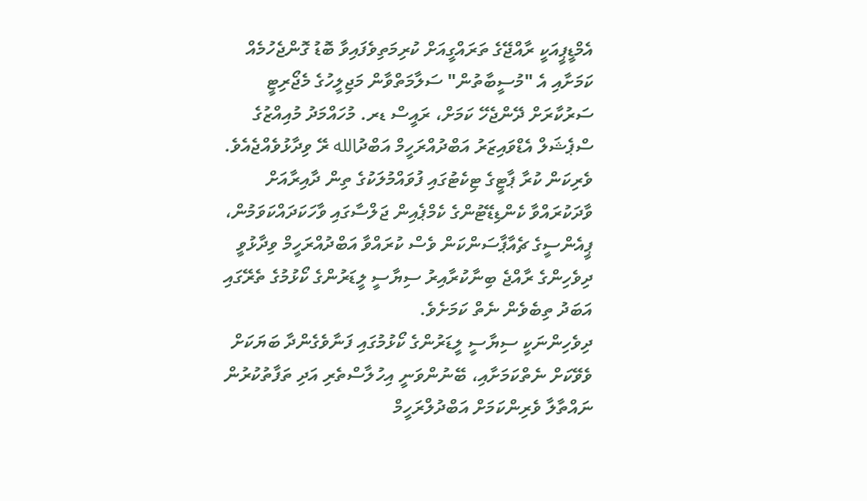އެމްޑީޕީއަކީ ރާއްޖޭގެ ތަރައްގީއަށް ކުރިމަތިވެފައިވާ ބޮޑު ގޮންޖެހުމެއް ކަމަށާއި އެ "މުސީބާތުން" ސަލާމަތްވާން މަޖިލީހުގެ މެޖޯރިޓީ ސަރުކާރަށް ދޭންޖެހޭ ކަމަށް، ރައީސް ޑރ. މުހައްމަދު މުއިއްޒުގެ ސްޕެޝަލް އެޑްވައިޒަރު އަބްދުއްރަހީމް އަބްދުالله ރޭ ވިދާޅުވެއްޖެއެވެ.
ވެރިކަން ކުރާ ޕާޓީގެ ޓިކެޓުގައި ފުވައްމުލަކުގެ ތިން ދާއިރާއަށް ވާދަކުރައްވާ ކެންޑިޑޭޓުންގެ ކެމްޕެއިން ޖަލްސާގައި ވާހަކަދައްކަވަމުން، ޕީއެންސީގެ ޗެއާޕާސަންކަން ވެސް ކުރައްވާ އަބްދުއްރަހީމް ވިދާޅުވީ ދިވެހިންގެ ރާއްޖެ ބިނާކުރާއިރު ސިޔާސީ ލީޑަރުންގެ ކޯޅުމުގެ ތެރޭގައި އަބަދު ތިބެވެން ނެތް ކަމަށެވެ.
ދިވެހިންނަކީ ސިޔާސީ ލީޑަރުންގެ ކޯޅުމުގައި ފަނާވެގެންދާ ބަޔަކަށް ވެވޭކަށް ނެތްކަމަށާއި، ބޭނުންވަނީ އިހުލާސްތެރި އަދި ތަފާތުކުރުން ނައްތާލާ ވެރިންކަމަށް އަބްދުލްރަހީމް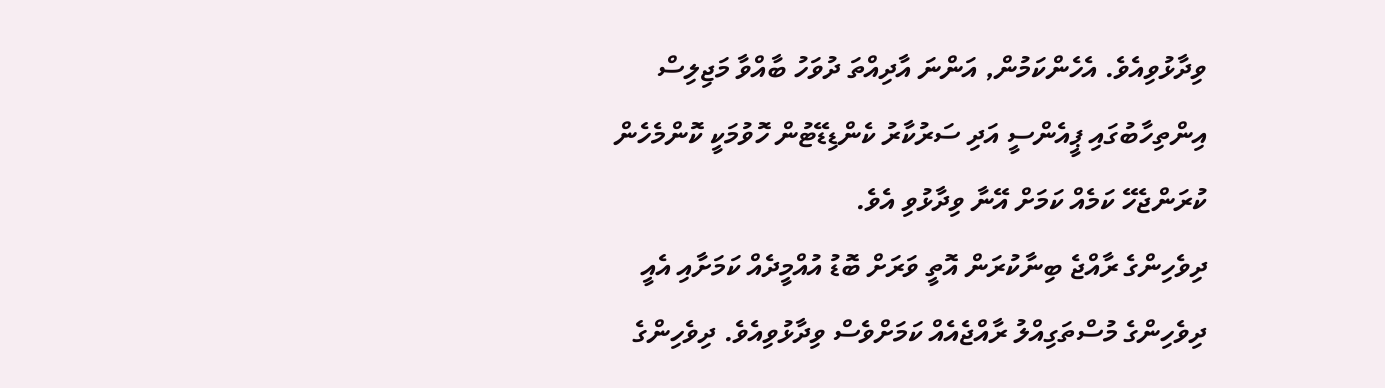ވިދާޅުވިއެވެ. އެހެންކަމުން, އަންނަ އާދިއްތަ ދުވަހު ބާއްވާ މަޖިލިސް އިންތިހާބުގައި ޕީއެންސީ އަދި ސަރުކާރު ކެންޑިޑޭޓުން ހޮވުމަކީ ކޮންމެހެން ކުރަންޖެހޭ ކަމެއް ކަމަށް އޭނާ ވިދާޅުވި އެވެ.
ދިވެހިންގެ ރާއްޖެ ބިނާކުރަން އޮތީ ވަރަށް ބޮޑު އުއްމީދެއް ކަމަށާއި އެއީ ދިވެހިންގެ މުސްތަގިއްލު ރާއްޖެއެއް ކަމަށްވެސް ވިދާޅުވިއެވެ. ދިވެހިންގެ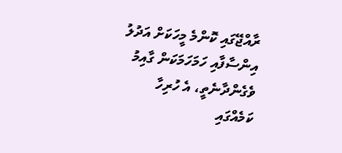ރާއްޖޭގައި ކޮންމެ މީހަކަށް އަދުލު އިންސާފާއި ހަމަހަމަކަން ގާއިމު ވެގެންދާނެތީ، އެ ހުރިހާ ކަމެއްގައި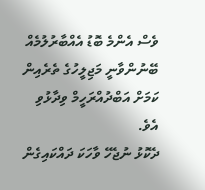ވެސް އެންމެ ބޮޑު އެއްބާރުލުމެއް ބޭނުންވާނީ މަޖިލީހުގެ ތެރެއިން ކަމަށް އަބްދުއްރަހީމް ވިދާޅުވި އެވެ.
ދެކޮޅު ނުޖެހޭ ވާހަކަ ދައްކައިގެން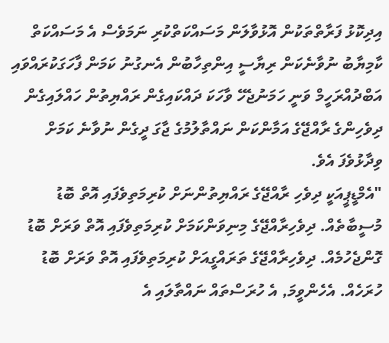އިދިކޮޅު ފަރާތްތަކުން އޮޅުވާލަން މަސައްކަތްކުރި ނަމަވެސް އެ މަސައްކަތް ކާމިޔާބު ނުވާނެކަން ރިޔާސީ އިންތިހާބުން އެނގުނު ކަމަން ފާހަގަކުރައްވައި އަބްދުއްރަހީމް ވަނީ ހަމަނުޖެހޭ ވާހަކަ ދައްކައިގެން ރައްޔިތުން ހައްލައިގެން ދިވެހިންގެ ރާއްޖޭގެ އަމާންކަން ނައްތާލުމުގެ ޖާގަ ދީގެން ނުވާނެ ކަމަށް ވިދާޅުވެފަ އެވެ.
"އެމްޑީޕީއަކީ ދިވެހި ރާއްޖޭގެ ރައްޔިތުންނަށް ކުރިމަތިވެފައި އޮތް ބޮޑު މުސީބާތެއް. ދިވެހިރާއްޖޭގެ މިނިވަންކަމަށް ކުރިމަތިވެފައި އޮތް ވަރަށް ބޮޑު ގޮންޖެހުމެއް. ދިވެހިރާއްޖޭގެ ތަރައްގީއަށް ކުރިމަތިވެފައި އޮތް ވަރަށް ބޮޑު ހުރަހެއް. އެހެންވީމަ, އެ ހުރަސްތައް ނައްތާލައި އެ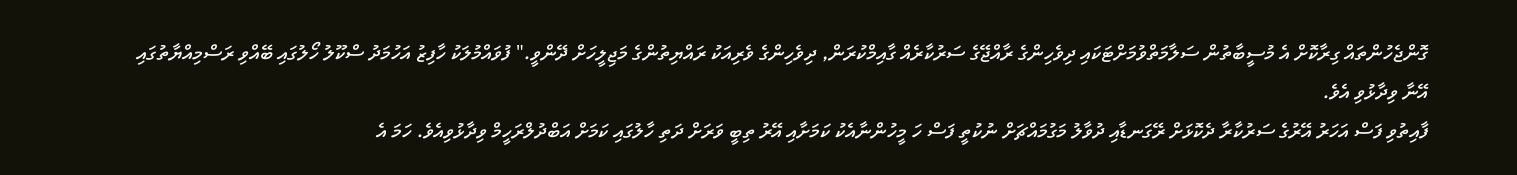ގޮންޖެހުންތައް ގިރާކޮށް އެ މުސީބާތުން ސަލާމަތްވުމަށްޓަކައި ދިވެހިންގެ ރާއްޖޭގެ ސަރުކާރެއް ގާއިމްކުރަން, ދިވެހިންގެ ވެރިއަކު ރައްޔިތުންގެ މަޖިލީހަށް ދޭންވީ." ފުވައްމުލަކު ހާފިޒު އަހުމަދު ސްކޫލު ހޯލުގައި ބޭއްވި ރަސްމިއްޔާތުގައި އޭނާ ވިދާޅުވި އެވެ.
ފާއިތުވި ފަސް އަހަރު އޭރުގެ ސަރުކާރާ ދެކޮޅަށް ރޭގަނޑާއި ދުވާލު މަގުމައްޗަށް ނުކުތީ ފަސް ހަ މީހުންނާއެކު ކަމަށާއި އޭރު ތިބީ ވަރަށް ދަތި ހާލުގައި ކަމަށް އަބްދުލްރަހީމް ވިދާޅުވިއެވެ. ހަމަ އެ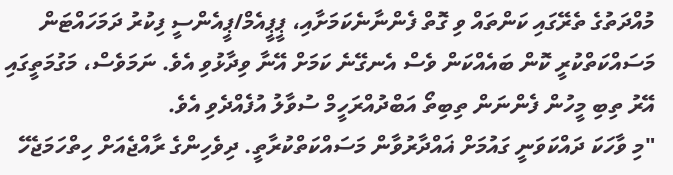މުއްދަތުގެ ތެރޭގައި ކަންތައް ވި ގޮތް ފެންނާނެކަމަށާއި، ޕީޕީއެމް/ޕީއެންސީ ފިކުރު ދަމަހައްޓަން މަސައްކަތްކުރީ ކޮން ބައެއްކަން ވެސް އެނގޭނެ ކަމަށް އޭނާ ވިދާޅުވި އެވެ. ނަމަވެސް، މަގުމަތީގައި އޭރު ތިބި މީހުން ފެންނަން ތިބިތޯ އަބްދުއްރަހީމް ސުވާލު އުފެއްދެވި އެވެ.
"މި ވާހަކަ ދައްކަވަނީ ގައުމަށް ޣައްދާރުވާން މަސައްކަތްކުރާތީ. ދިވެހިންގެ ރާއްޖެއަށް ހިތްހަމަޖެހޭ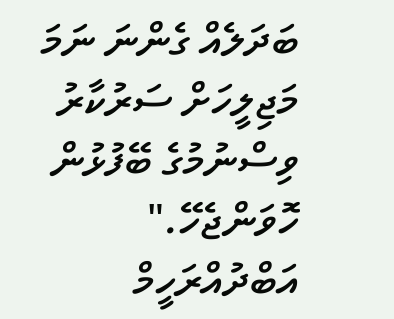ބަދަލެއް ގެންނަ ނަމަ މަޖިލީހަށް ސަރުކާރު ވިސްނުމުގެ ބޭފުޅުން ހޮވަންޖެހޭ."
އަބްދުއްރަހީމް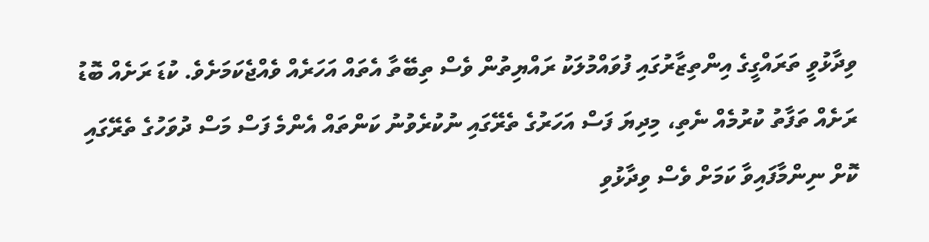ވިދާޅުވީ ތަރައްގީގެ އިންތިޒާރުގައި ފުވައްމުލަކު ރައްޔިތުން ވެސް ތިބޭތާ އެތައް އަހަރެއް ވެއްޖެކަމަށެވެ. ކުޑަ ރަށެއް ބޮޑު ރަށެއް ތަފާތު ކުރުމެއް ނެތި، މިދިޔަ ފަސް އަހަރުގެ ތެރޭގައި ނުކުރެވުނު ކަންތައް އެންމެ ފަސް މަސް ދުވަހުގެ ތެރޭގައި ކޮށް ނިންމާފައިވާ ކަމަށް ވެސް ވިދާޅުވި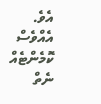އެވެ.
އެއްވެސް ކޮމެންޓެއް ނެތް